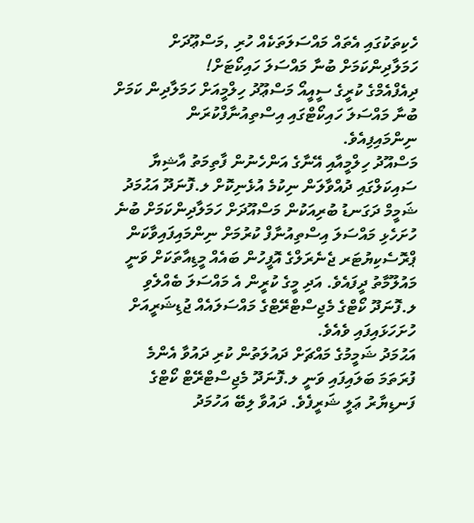ހެކިތަކުގައި އެތައް މައްސަލަތަކެއް ހުރި ,މަސްޢޫދަށް ހަމަލާދިންކަމަށް ބުނާ މައްސަލަ ހައިކޯޓަށް!
ދިއެފްއެމްގެ ކުރީގެ ސީއީއޯ މަސްޢޫދު ހިލްމީއަށް ހަމަލާދިން ކަމަށް ބުނާ މައްސަލަ ހައިކޯޓްގައި އިސްތިއުނާފްކުރަން ނިންމައިފިއެވެ.
މަސްއޫދު ހިލްމީއާއި އޭނާގެ އަންހެނުން ފާތިމަތު އާޝިޔާ ސައިކަލްގައި ދުއްވާލަން ނިކުމެ އުޅެނިކޮށް ލ.ފޮނަދޫ އަޙުމަދު ޝަމީމް ދަގަނޑު ބުރިއަކުން މަސްއޫދަށް ހަމަލާދިންކަމަށް ބުނެ ހުށަހެޅި މައްސަލަ އިސްތިއުނާފް ކުރުމަށް ނިންމައިފައިވާކަން ޕްރޮސެކިޔުޓަރ ޖެނެރަލްގެ އޮފީހުން ބައެއް މީޑިއާތަކަށް ވަނީ މައުލޫމާތު ދީފައެވެ. އަދި މީގެ ކުރީން އެ މައްސަލަ ބެއްލެވި ލ.ފޮނަދޫ ކޯޓްގެ މެޖިސްޓްރޭޓްގެ މައްސަލައެއް ޖުޑިޝަރީއަށް ހުށަހަޅައިފައި ވެއެވެ.
އަޙުމަދު ޝަމީމުގެ މައްޗަށް ދައުލަތުން ކުރި ދައުވާ އެންމެ ފުރަތަމަ ބަލައިފައި ވަނީ ލ.ފޮނަދޫ މެޖިސްޓްރޭޓް ކޯޓްގެ ފަނޑިޔާރު ޢަލީ ޝަރީފެވެ. ދައުވާ ލިބޭ އަހުމަދު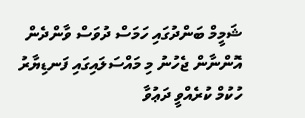ޝަމީމް ބަންދުގައި ހަމަސް ދުވަސް ވާންދެން އޮންނާން ޖެހުނު މި މައްސަލައިގައި ފަނޑިޔާރު ހުކުމް ކުރެއްވީ ދަޢުވާ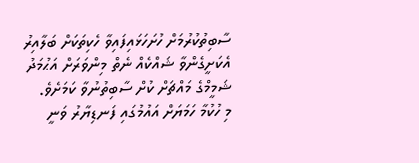ސާބިތުކުރުމަށް ހުށަހަޅައިފައިވާ ހެކިތަކަށް ބަލާއިރު އެކަށީގެންވާ ޝައްކެއް ނެތް މިންވަރަށް އަޙުމަދު ޝަމީމްގެ މައްޗަށް ކުށް ސާބިތުނުވާ ކަމަށެވެ.
މި ހުކުމާ ހަމަޔަށް އައުމުގައި ފަނޑިޔާރު ވަނީ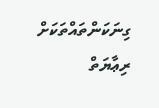ގިނަކަންތައްތަކަށް ރިޢާޔަތް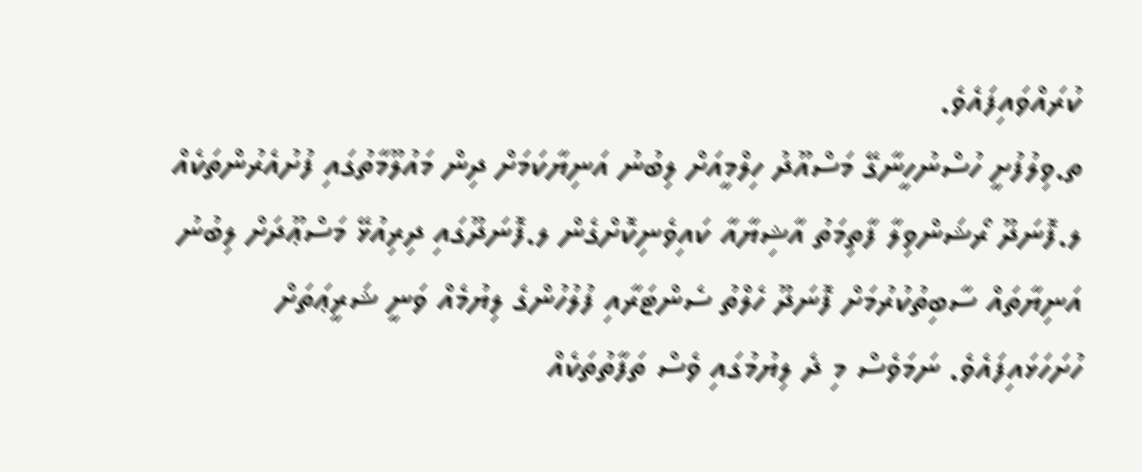ކުރައްވައިފައެވެ.
ތ.ވިލުފުށީ ހުސްނުހީނާގޭ މަސްއޫދު ހިލްމީއަށް ލިބުނު އަނިޔާކަމަށް ދިން މައުލޫމާތުގައި ފުށުއެރުންތަކެއް
ލ.ފޮނަދޫ ރޯޝަންވިލާ ފާތިމަތު އާޝިޔާއާ ކައިވެނިކޮށްގެން ލ.ފޮނަދޫގައި ދިރިއުޅޭ މަސްޢޫދަށް ލިބުނު އަނިޔާތައް ސާބިތުކުރުމަށް ފޮނަދޫ ހެލްތު ސެންޓަރާއި ފުލުހުންގެ ލިޔުމެއް ވަނީ ޝަރީޢަތަށް ހުށަހަޅައިފައެވެ. ނަމަވެސް މި ދެ ލިޔުމުގައި ވެސް ތަފާތުތަކެއް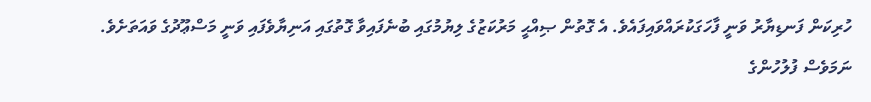ހުރިކަން ފަނޑިޔާރު ވަނީ ފާހަގަކުރައްވައިފައެވެ. އެ ގޮތުން ޞިއްޙީ މަރުކަޒުގެ ލިޔުމުގައި ބުނެފައިވާ ގޮތުގައި އަނިޔާވެފައި ވަނީ މަސްޢޫދުގެ ވައަތަށެވެ. ނަމަވެސް ފުލުހުންގެ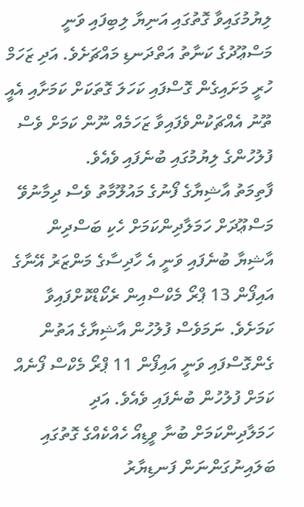ލިޔުމުގައިވާ ގޮތުގައި އަނިޔާ ލިބިފައި ވަނީ މަސްޢޫދުގެ ކަނާތު އަތްދަނޑި މައްޗަށެވެ. އަދި ޒަހަމް ހުރީ މަށައިގެން ގޮސްފައި ކަހަލަ ގޮތަކަށް ކަމަށާއި އެއީ ތޫނު އެއްޗަކުންވެފައިވާ ޒަހަމެއް ނޫން ކަމަށް ވެސް ފުލުހުންގެ ލިޔުމުގައި ބުނެފައި ވެއެވެ.
ފާތިމަތު އާޝިޔާގެ ފޯނުގެ މައުލޫމާތު ވެސް ދިމާނުވޭ
މަސްޢޫދަށް ހަމަލާދިންކަމަށް ހެކި ބަސްދިން އާޝިޔާ ބުނެފައި ވަނީ އެ ހާދިސާގެ މަންޒަރު އޭނާގެ އައިފޯން 13 ޕްރޯ މެކްސްއިން ރެކޯޑްކޮށްފައިވާ ކަމަށެވެ. ނަމަވެސް ފުލުހުން އާޝިޔާގެ އަތުން ގެންގޮސްފައި ވަނީ އައިފޯން 11 ޕްރޯ މެކްސް ފޯނެއް ކަމަށް ފުލުހުން ބުނެފައި ވެއެވެ. އަދި ހަމަލާދިންކަމަށް ބުނާ ވީޑިއޯ ހެއްކެއްގެ ގޮތުގައި ބަލައިނުގަންނަން ފަނޑިޔާރު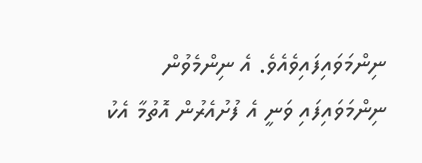ނިންމަވައިފައިވެއެވެ. އެ ނިންމެވުން ނިންމަވައިފައި ވަނީ އެ ފުށުއެރުން އޮތުމާ އެކު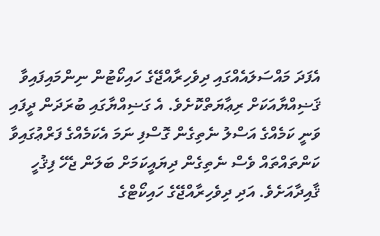އެފަދަ މައްސަލައެއްގައި ދިވެހިރާއްޖޭގެ ހައިކޯޓުން ނިންމައިފައިވާ ޤަޟިއްޔާއަކަށް ރިޢާޔަތްކޮށެވެ. އެ ގަޟިއްޔާގައި ބުރަދަން ދީފައި ވަނީ ކަމެއްގެ އަސްލު ނެތިގެން ގޮސްފި ނަމަ އެކަމެއްގެ ފަރްޢުގައިވާ ކަންތައްތައް ވެސް ނެތިގެން ދިޔައީކަމަށް ބަލަން ޖެހޭ ފިޤުހީ ޤާއިދާއަށެވެ. އަދި ދިވެހިރާއްޖޭގެ ހައިކޯޓްގެ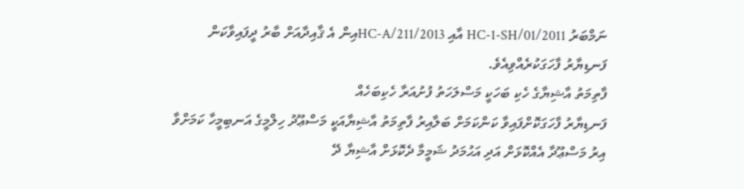ނަމްބަރު 2011/HC-1-SH/01 އާއި 2013/HC-A/211އިން އެ ޤާއިދާއަށް ބާރު ދީފައިވާކަން ފަނޑިޔާރު ފާހަގަކުރެއްވިއެވެ.
ފާތިމަތު އާޝިޔާގެ ހެކި ބަހަކީ މަސްލަހަތު ފުށުއަރާ ހެކިބަހެއް
ފަނޑިޔާރު ފާހަގަކޮށްފައިވާ ކަންކަމަށް ބަލާއިރު ފާތިމަތު އާޝިޔާއަކީ މަސްޢޫދު ހިލްމީގެ އަނބިމީހާ ކަމަށްވާ އިރު މަސްޢޫދާ އެއްކޮޅަށް އަދި އަޙުމަދު ޝަމީމާ ދެކޮޅަށް އާޝިޔާ ދޭ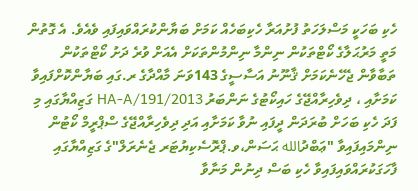ހެކި ބަހަކީ މަސްލަހަތު ފުށުއަރާ ހެކިބަހެއް ކަމަށް ބަޔާންކުރައްވައިފައި ވެއެވެ. އެ ގޮތުން މަތީ މަރުޙަލާގެ ކޯޓްތަކުން ނިންމާ ނިންމުންތަކަށް އެއަށް ވުރެ ދަށު ކޯޓްތަކުން ތަބާވާން ޖެހޭނެކަމަށް ޤާނޫނު އަސާސީގެ 143ވަނަ މާއްދާގެ ރ.ގައި ބަޔާންކޮށްފައިވާ ކަމަށާއި ، ދިވެހިރާއްޖޭގެ ހައިކޯޓުގެ ނަންބަރު 2013/HA-A/191 ގަޒިއްޔާގައި މި ފަދަ ހެކި ބަހަށް ބުރަދަން ދީފައި ނުވާ ކަމަށާއި އަދި ދިވެހިރާއްޖޭގެ ސްޕްރީމް ކޯޓުން ނިންމައިފައިވާ "ޢަބްދުالله ޙަސަން،ވ.ޕްރޮސެކިޔުޓަރ ޖެނެރަލް"ގެ ގަޒިއްޔާގައި ފާހަގަކުރައްވައިފައިވާ ހެކި ބަސް ދިނުން މަނާވާ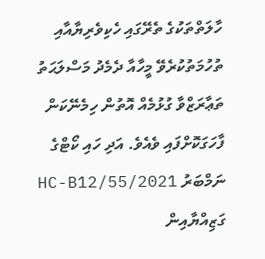ހާލަތްތަކުގެ ތެރޭގައި ހެކިވެރިޔާއާއި ތުހުމަތުކުރެވޭ މީހާއާ ދެމެދު މަސްލަޙަތު ތަޢާރަޒްވާ ގުޅުމެއް އޮތުން ހިމެނޭކަން ފާހަގަކޮށްފައި ވެއެވެ. އަދި ހައި ކޯޓްގެ ނަމްބަރު 2021/HC-B12/55 ގަޒިއްޔާއިން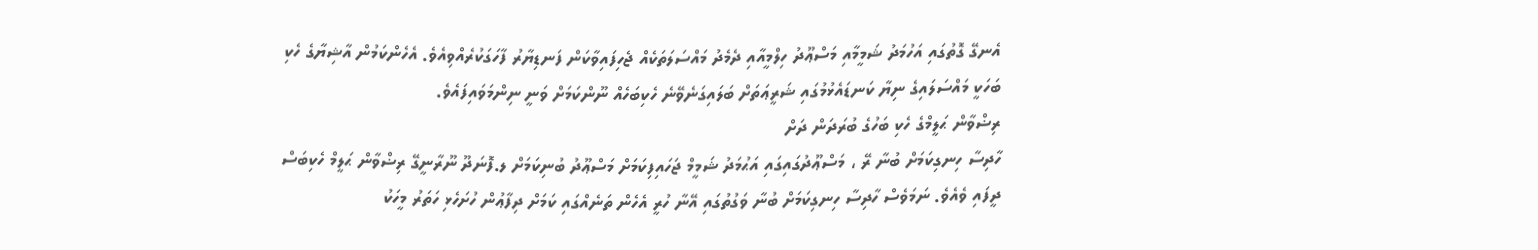އެނގޭ ގޮތުގައި އަހުމަދު ޝަމީމާއި މަސްޢޫދު ހިލްމީއާއި ދެމެދު މައްސަލަތަކެއް ޖެހިފައިވާކަން ފަނޑިޔާރު ފާހަގަކުރެއްވިއެވެ. އެހެންކަމުން އާޝިޔާގެ ހެކި ބަހަކީ މައްސަލައިގެ ނިޔާ ކަނޑައެޅުމުގައި ޝަރީޢަތަށް ބަލައިގަނެވޭނެ ހެކިބަހެއް ނޫންކަމަށް ވަނީ ނިންމަވައިފައެވެ.
ރިޟްވާން ޙަލީމްގެ ހެކި ބަހުގެ ބުރަދަން ދަށް
ހާދިސާ ހިނގިކަމަށް ބުނާ ރޭ ، މަސްޢޫދުގައިގައި އަޙުމަދު ޝަމީމް ޖަހައިފިކަމަށް މަސްޢޫދު ބުނިކަމަށް ލ.ފޮނަދޫ ނޫރާނީގޭ ރިޟްވާން ޙަލީމް ހެކިބަސް ދީފައި ވެއެވެ. ނަމަވެސް ހާދިސާ ހިނގިކަމަށް ބުނާ ވަގުތުގައި އޭނާ ހުރީ އެހެން ތަނެއްގައި ކަމަށް ދިފާޢުން ހުށަހެޅި ހަތަރު މީހަކު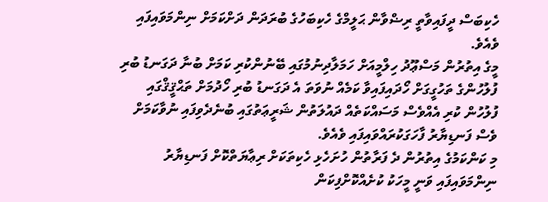ހެކިބަސް ދީފައިވާތީ ރިޟްވާން ޙަލީމްގެ ހެކިބަހުގެ ބުރަދަން ދަށްކަމަށް ނިންމަވައިފައި ވެއެވެ.
މީގެ އިތުރުން މަސްޢޫދު ހިލްމީއަށް ހަމަލާދިނުމުގައި ބޭނުންކުރި ކަމަށް ބުނާ ދަގަނޑު ބުރި ފުލުހުންގެ ތަހުގީގަށް ހޯދައިފައިވާ ކަމެއް ނުވަތަ އެ ދަގަނޑު ބުރި ހޯދުމަށް ތަޙްޤީޤްގައި ފުލުހުން ކުރި އެއްވެސް މަސައްކަތެއް ދައުލަތުން ޝަރީޢަތުގައި ބުނެދެވިފައި ނުވާކަމަށް ވެސް ފަނޑިޔާރު ފާހަގަކުރައްވައިފައި ވެއެވެ.
މި ކަންކަމުގެ އިތުރުން ދެ ފަރާތުން ހުށަހެޅި ހެކިތަކަށް ރިޢާޔަތްކޮށް ފަނޑިޔާރު ނިންމަވައިފައި ވަނީ މީހަކު ކުށެއްކޮށްފިކަން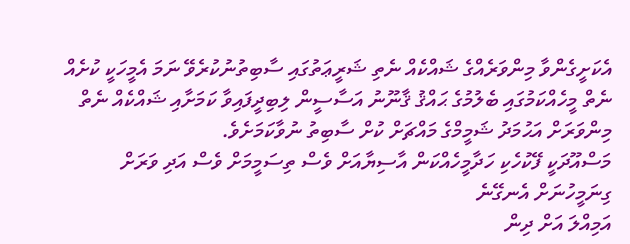އެކަށީގެންވާ މިންވަރެއްގެ ޝައްކެއް ނެތި ޝަރީޢަތުގައި ސާބިތުނުކުރެވޭ ނަމަ އެމީހަކީ ކުށެއް ނެތް މީހެއްކަމުގައި ބެލުމުގެ ޙައްޤު ޤާނޫނު އަސާސީން ލިބިދީފައިވާ ކަމަށާއި ޝައްކެއް ނެތް މިންވަރަށް އަޙުމަދު ޝަމީމްގެ މައްޗަށް ކުށް ސާބިތު ނުވާކަމަށެވެ.
މަސްއޫދަކީ ފޭކުހެކި ހަދާމީހެއްކަން އާސިޔާއަށް ވެސް ތިސަމީމަށް ވެސް އަދި ވަރަށް ގިނަމީހުނަށް އެނގޭނެ
އަމިއްލަ އަށް ދިން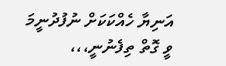އަނިޔާ ހެއްކަކަށް ނުފުދުނީމަ ވީ ގޮތް ތިފެނުނީ،،،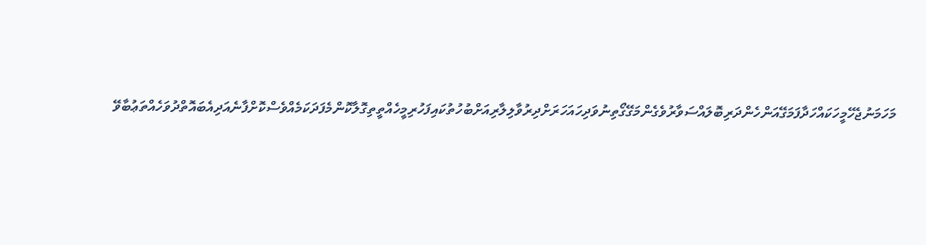މަހަމަނުޖެހޭމީހަކައްހަދާފަމަގޭއަންހެންދަރިބޮލައްސަވާރުވެގެންމަގޭގޯތިނުވަދިހައަހަރަށްދިރުވާލިލާރިއަށްބުހުތުކައިފަހުރިމީހެއްތީތިގޮލާކޮންމެފަދަކަމެއްވެސްކޮށްފާނެއަދިއެބައޮތްދުވަހެއްތަޢުބާވޭ